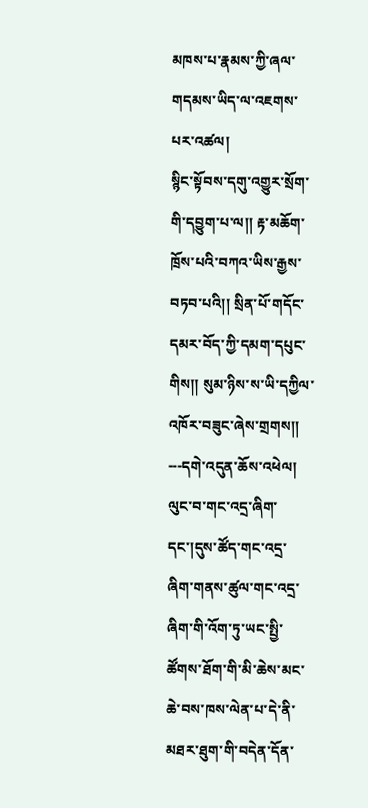མཁས་པ་རྣམས་ཀྱི་ཞལ་གདམས་ཡིད་ལ་འཇགས་པར་འཚལ།
སྙིང་སྟོབས་དགུ་འགྱུར་སྲོག་གི་དབྱུག་པ་ལ།། རྟ་མཆོག་ཁྲོས་པའི་བཀའ་ཡིས་རྒྱས་བཏབ་པའི།། སྲིན་པོ་གདོང་དམར་བོད་ཀྱི་དམག་དཔུང་གིས།། སུམ་ཉིས་ས་ཡི་དཀྱིལ་འཁོར་བཟུང་ཞེས་གྲགས།།
---དགེ་འདུན་ཆོས་འཕེལ།
ལུང་བ་གང་འདྲ་ཞིག་དང་།དུས་ཚོད་གང་འདྲ་ཞིག་གནས་ཚུལ་གང་འདྲ་ཞིག་གི་འོག་ཏུ་ཡང་སྤྱི་ཚོགས་ཐོག་གི་མི་ཆེས་མང་ཆེ་བས་ཁས་ལེན་པ་དེ་ནི་མཐར་ཐུག་གི་བདེན་དོན་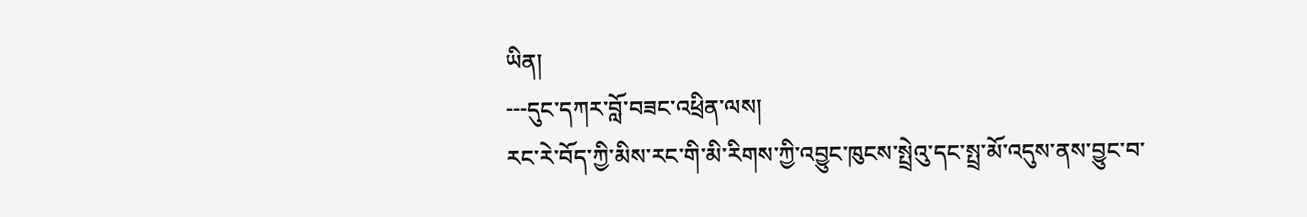ཡིན།
---དུང་དཀར་བློ་བཟང་འཕྲིན་ལས།
རང་རེ་བོད་ཀྱི་མིས་རང་གི་མི་རིགས་ཀྱི་འབྱུང་ཁུངས་སྤྲེའུ་དང་སྤྲ་མོ་འདུས་ནས་བྱུང་བ་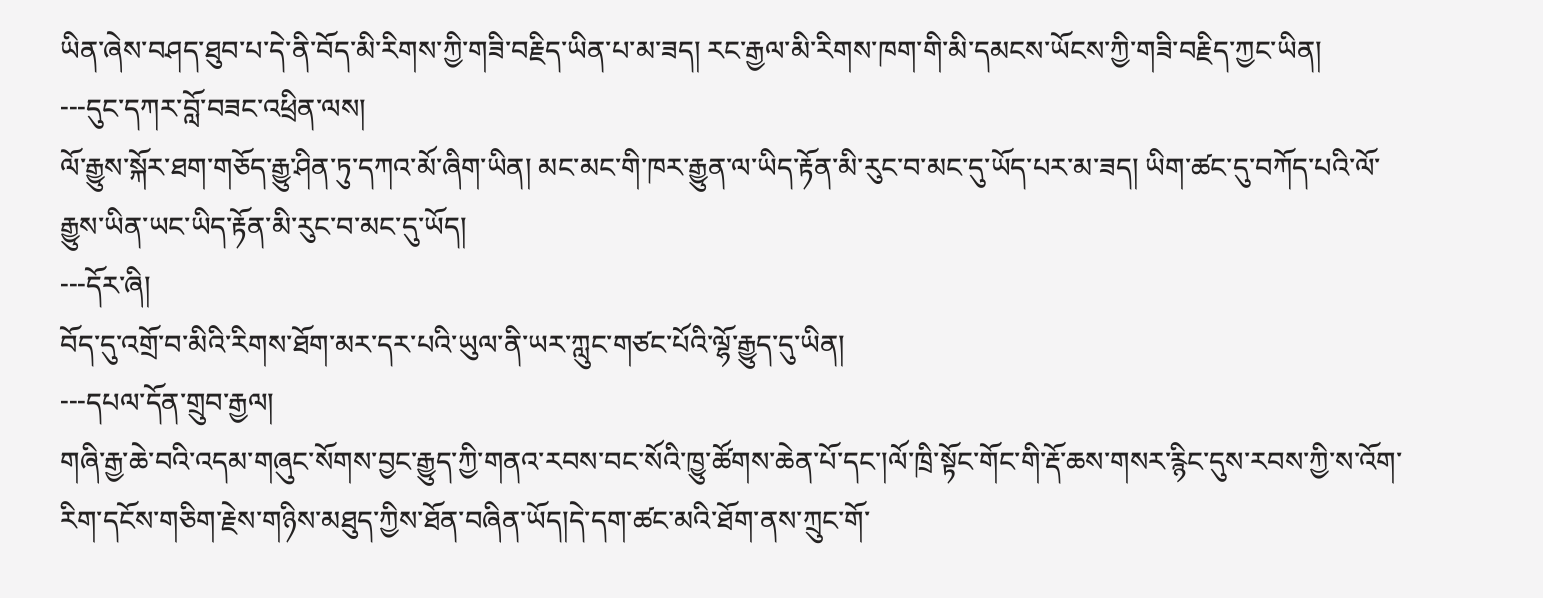ཡིན་ཞེས་བཤད་ཐུབ་པ་དེ་ནི་བོད་མི་རིགས་ཀྱི་གཟི་བརྗིད་ཡིན་པ་མ་ཟད། རང་རྒྱལ་མི་རིགས་ཁག་གི་མི་དམངས་ཡོངས་ཀྱི་གཟི་བརྗིད་ཀྱང་ཡིན།
---དུང་དཀར་བློ་བཟང་འཕྲིན་ལས།
ལོ་རྒྱུས་སྐོར་ཐག་གཅོད་རྒྱུ་ཤིན་ཏུ་དཀའ་མོ་ཞིག་ཡིན། མང་མང་གི་ཁར་རྒྱུན་ལ་ཡིད་རྟོན་མི་རུང་བ་མང་དུ་ཡོད་པར་མ་ཟད། ཡིག་ཚང་དུ་བཀོད་པའི་ལོ་རྒྱུས་ཡིན་ཡང་ཡིད་རྟོན་མི་རུང་བ་མང་དུ་ཡོད།
---དོར་ཞི།
བོད་དུ་འགྲོ་བ་མིའི་རིགས་ཐོག་མར་དར་པའི་ཡུལ་ནི་ཡར་ཀླུང་གཙང་པོའི་ལྷོ་རྒྱུད་དུ་ཡིན།
---དཔལ་དོན་གྲུབ་རྒྱལ།
གཞི་རྒྱ་ཆེ་བའི་འདམ་གཞུང་སོགས་བྱང་རྒྱུད་ཀྱི་གནའ་རབས་བང་སོའི་ཁྱུ་ཚོགས་ཆེན་པོ་དང་།ལོ་ཁྲི་སྟོང་གོང་གི་རྡོ་ཆས་གསར་རྙིང་དུས་རབས་ཀྱི་ས་འོག་རིག་དངོས་གཅིག་རྗེས་གཉིས་མཐུད་ཀྱིས་ཐོན་བཞིན་ཡོད།དེ་དག་ཚང་མའི་ཐོག་ནས་ཀྲུང་གོ་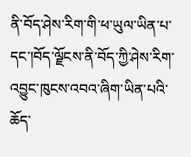ནི་བོད་ཤེས་རིག་གི་ཕ་ཡུལ་ཡིན་པ་དང་།བོད་ལྗོངས་ནི་བོད་ཀྱི་ཤེས་རིག་འབྱུང་ཁུངས་འབའ་ཞིག་ཡིན་པའི་ཆོད་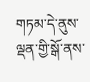གཏམ་དེ་ནུས་ལྡན་གྱི་སྒོ་ནས་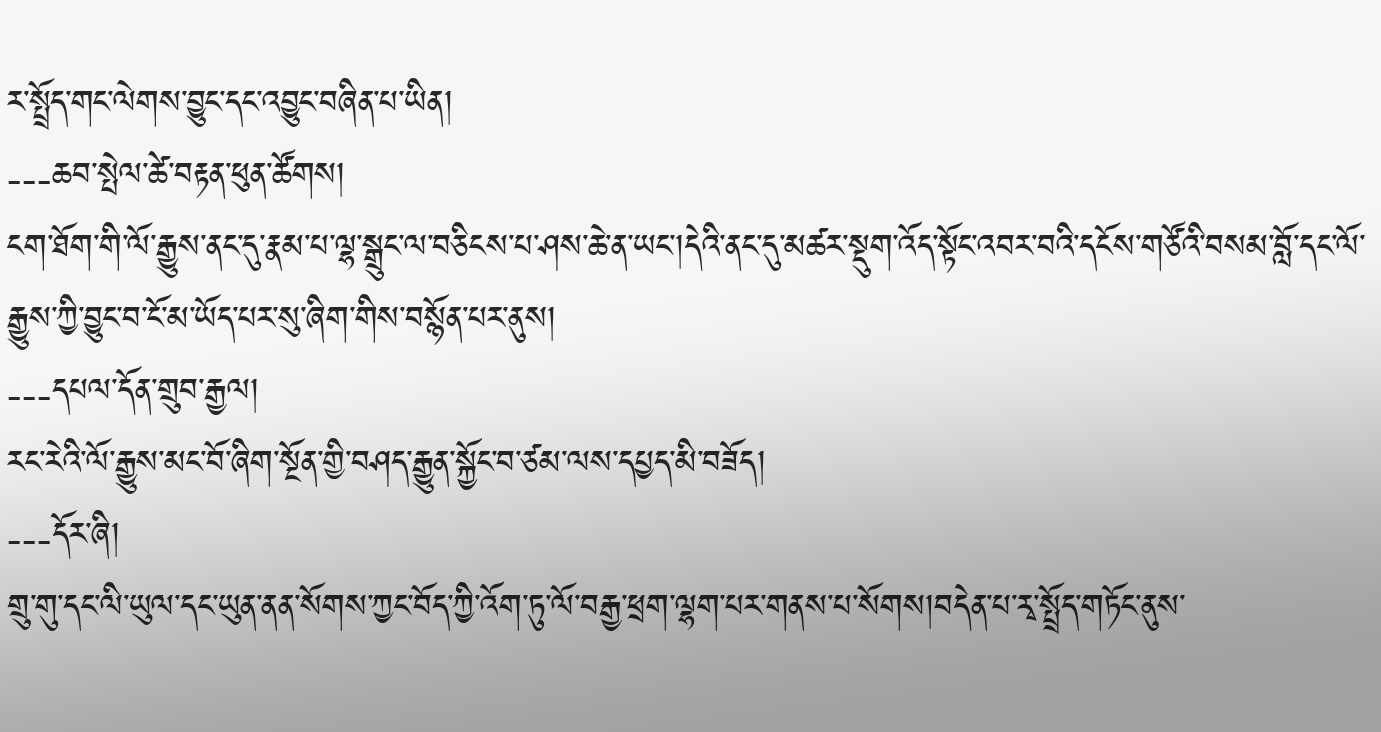ར་སྤྲོད་གང་ལེགས་བྱུང་དང་འབྱུང་བཞིན་པ་ཡིན།
---ཆབ་སྤེལ་ཚེ་བརྟན་ཕུན་ཚོགས།
ངག་ཐོག་གི་ལོ་རྒྱུས་ནང་དུ་རྣམ་པ་ལྷ་སྒྲུང་ལ་བཅིངས་པ་ཤས་ཆེ་ན་ཡང་།དེའི་ནང་དུ་མཚར་སྡུག་འོད་སྟོང་འབར་བའི་དངོས་གཙོའི་བསམ་བློ་དང་ལོ་རྒྱུས་ཀྱི་བྱུང་བ་ངོ་མ་ཡོད་པར་སུ་ཞིག་གིས་བསྙོན་པར་ནུས།
---དཔལ་དོན་གྲུབ་རྒྱལ།
རང་རེའི་ལོ་རྒྱུས་མང་བོ་ཞིག་སྔོན་གྱི་བཤད་རྒྱུན་སྐྱོང་བ་ཙམ་ལས་དཔྱད་མི་བཟོད།
---དོར་ཞི།
གྲུ་གུ་དང་ལི་ཡུལ་དང་ཡུན་ནན་སོགས་ཀྱང་བོད་ཀྱི་འོག་ཏུ་ལོ་བརྒྱ་ཕྲག་ལྷག་པར་གནས་པ་སོགས།བདེན་པ་རྭ་སྤྲོད་གཏོང་ནུས་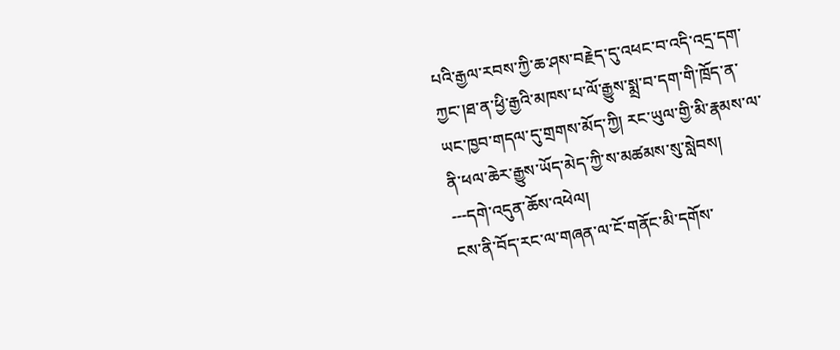པའི་རྒྱལ་རབས་ཀྱི་ཆ་ཤས་བརྗེད་དུ་འཕང་བ་འདི་འདྲ་དག་ཀྱང་།ཐ་ན་ཕྱི་རྒྱའི་མཁས་པ་ལོ་རྒྱུས་སྨྲ་བ་དག་གི་ཁྲོད་ན་ཡང་ཁྱབ་གདལ་དུ་གྲགས་མོད་ཀྱི། རང་ཡུལ་གྱི་མི་རྣམས་ལ་ནི་ཕལ་ཆེར་རྒྱུས་ཡོད་མེད་ཀྱི་ས་མཚམས་སུ་སླེབས།
---དགེ་འདུན་ཆོས་འཕེལ།
ངས་ནི་བོད་རང་ལ་གཞན་ལ་ངོ་གནོང་མི་དགོས་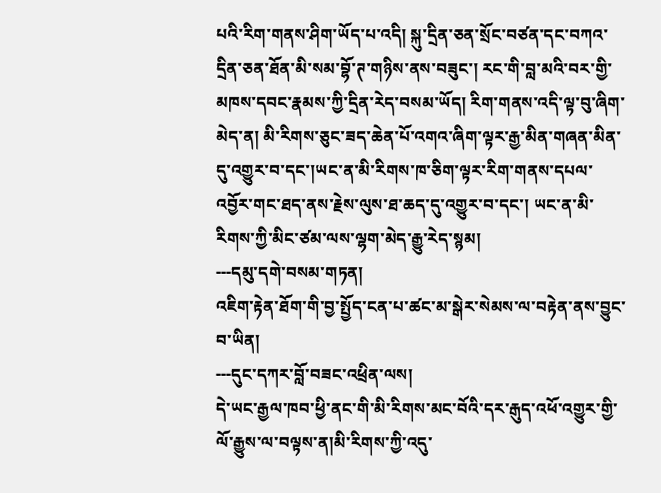པའི་རིག་གནས་ཤིག་ཡོད་པ་འདི། སྐུ་དྲིན་ཅན་སྲོང་བཙན་དང་བཀའ་དྲིན་ཅན་ཐོན་མི་སམ་བྷོ་ཊ་གཉིས་ནས་བཟུང་། རང་གི་བླ་མའི་བར་གྱི་མཁས་དབང་རྣམས་ཀྱི་དྲིན་རེད་བསམ་ཡོད། རིག་གནས་འདི་ལྟ་བུ་ཞིག་མེད་ན། མི་རིགས་ཅུང་ཟད་ཆེན་པོ་འགའ་ཞིག་ལྟར་རྒྱ་མིན་གཞན་མིན་དུ་འགྱུར་བ་དང་།ཡང་ན་མི་རིགས་ཁ་ཅིག་ལྟར་རིག་གནས་དཔལ་འབྱོར་གང་ཐད་ནས་རྗེས་ལུས་ཐ་ཆད་དུ་འགྱུར་བ་དང་། ཡང་ན་མི་རིགས་ཀྱི་མིང་ཙམ་ལས་ལྷག་མེད་རྒྱུ་རེད་སྙམ།
---དམུ་དགེ་བསམ་གཏན།
འཇིག་རྟེན་ཐོག་གི་བྱ་སྤྱོད་ངན་པ་ཚང་མ་སྒེར་སེམས་ལ་བརྟེན་ནས་བྱུང་བ་ཡིན།
---དུང་དཀར་བློ་བཟང་འཕྲིན་ལས།
དེ་ཡང་རྒྱལ་ཁབ་ཕྱི་ནང་གི་མི་རིགས་མང་བོའི་དར་རྒུད་འཕོ་འགྱུར་གྱི་ལོ་རྒྱུས་ལ་བལྟས་ན།མི་རིགས་ཀྱི་འདུ་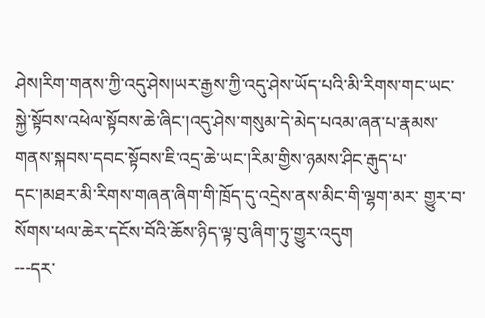ཤེས།རིག་གནས་ཀྱི་འདུ་ཤེས།ཡར་རྒྱས་ཀྱི་འདུ་ཤེས་ཡོད་པའི་མི་རིགས་གང་ཡང་སྐྱེ་སྟོབས་འཕེལ་སྟོབས་ཆེ་ཞིང་།འདུ་ཤེས་གསུམ་དེ་མེད་པའམ་ཞན་པ་རྣམས་གནས་སྐབས་དབང་སྟོབས་ཇི་འདྲ་ཆེ་ཡང་།རིམ་གྱིས་ཉམས་ཤིང་རྒུད་པ་དང་།མཐར་མི་རིགས་གཞན་ཞིག་གི་ཁྲོད་དུ་འདྲེས་ནས་མིང་གི་ལྷག་མར་ གྱུར་བ་སོགས་ཕལ་ཆེར་དངོས་བོའི་ཆོས་ཉིད་ལྟ་བུ་ཞིག་ཏུ་གྱུར་འདུག
---དར་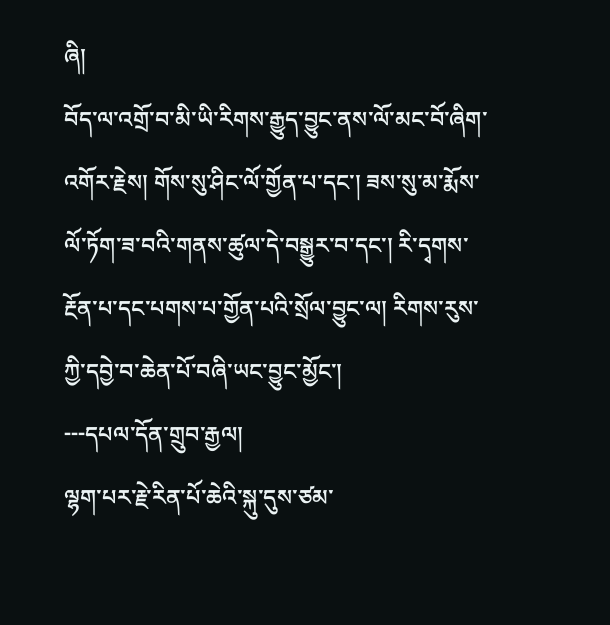ཞི།
བོད་ལ་འགྲོ་བ་མི་ཡི་རིགས་རྒྱུད་བྱུང་ནས་ལོ་མང་བོ་ཞིག་འགོར་རྗེས། གོས་སུ་ཤིང་ལོ་གྱོན་པ་དང་། ཟས་སུ་མ་རྨོས་ལོ་ཏོག་ཟ་བའི་གནས་ཚུལ་དེ་བསྒྱུར་བ་དང་། རི་དྭགས་རྔོན་པ་དང་པགས་པ་གྱོན་པའི་སྲོལ་བྱུང་ལ། རིགས་རུས་ཀྱི་དབྱེ་བ་ཆེན་པོ་བཞི་ཡང་བྱུང་མྱོང་།
---དཔལ་དོན་གྲུབ་རྒྱལ།
ལྷག་པར་རྗེ་རིན་པོ་ཆེའི་སྐུ་དུས་ཙམ་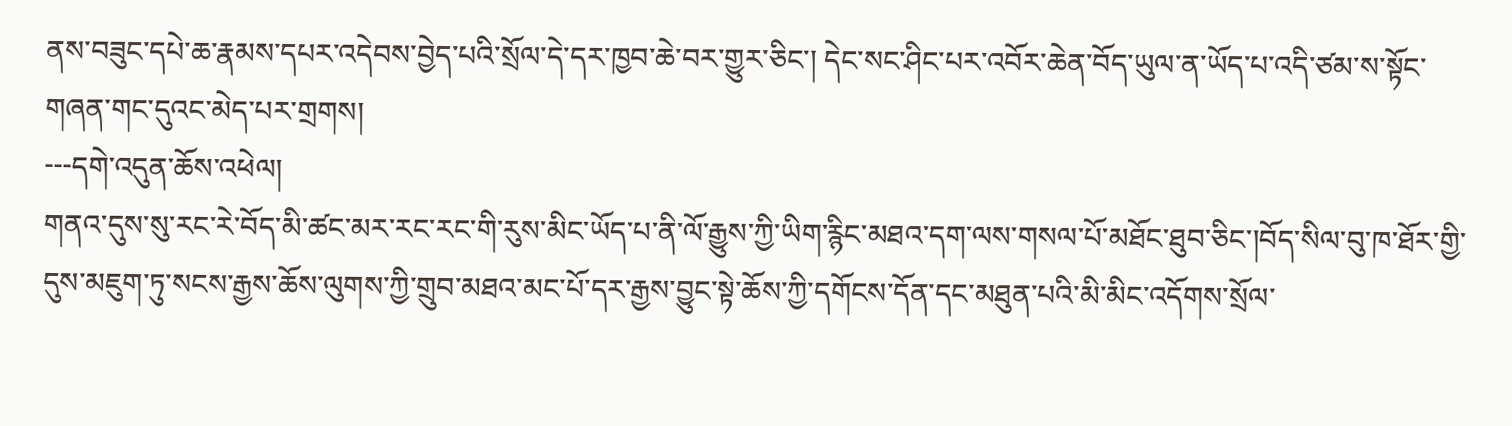ནས་བཟུང་དཔེ་ཆ་རྣམས་དཔར་འདེབས་བྱེད་པའི་སྲོལ་དེ་དར་ཁྱབ་ཆེ་བར་གྱུར་ཅིང་། དེང་སང་ཤིང་པར་འབོར་ཆེན་བོད་ཡུལ་ན་ཡོད་པ་འདི་ཙམ་ས་སྟོང་གཞན་གང་དུའང་མེད་པར་གྲགས།
---དགེ་འདུན་ཆོས་འཕེལ།
གནའ་དུས་སུ་རང་རེ་བོད་མི་ཚང་མར་རང་རང་གི་རུས་མིང་ཡོད་པ་ནི་ལོ་རྒྱུས་ཀྱི་ཡིག་རྙིང་མཐའ་དག་ལས་གསལ་པོ་མཐོང་ཐུབ་ཅིང་།བོད་སིལ་བུ་ཁ་ཐོར་གྱི་དུས་མཇུག་ཏུ་སངས་རྒྱས་ཆོས་ལུགས་ཀྱི་གྲུབ་མཐའ་མང་པོ་དར་རྒྱས་བྱུང་སྟེ་ཆོས་ཀྱི་དགོངས་དོན་དང་མཐུན་པའི་མི་མིང་འདོགས་སྲོལ་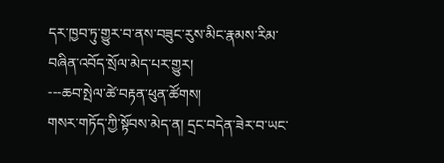དར་ཁྱབ་ཏུ་གྱུར་བ་ནས་བཟུང་རུས་མིང་རྣམས་རིམ་བཞིན་འབོད་སྲོལ་མེད་པར་གྱུར།
---ཆབ་སྤེལ་ཚེ་བརྟན་ཕུན་ཚོགས།
གསར་གཏོད་ཀྱི་སྟོབས་མེད་ན། དྲང་བདེན་ཟེར་བ་ཡང་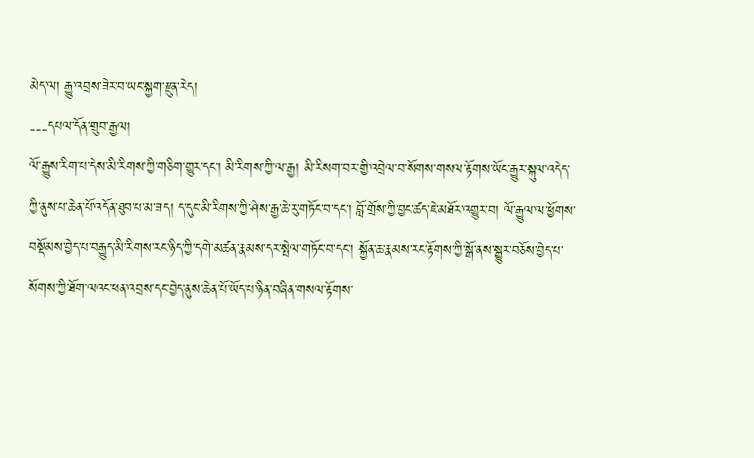མེད་ལ། རྒྱུ་འབྲས་ཟེར་བ་ཡང་སྐྱག་རྫུན་རེད།
---དཔལ་དོན་གྲུབ་རྒྱལ།
ལོ་རྒྱུས་རིག་པ་དེས་མི་རིགས་ཀྱི་གཅིག་གྱུར་དང་། མི་རིགས་ཀྱི་ལ་རྒྱ། མི་རིསག་བར་གྱི་འབྲེལ་བ་སོགས་གསལ་རྟོགས་ཡོང་རྒྱུར་སྐུལ་འདེད་ཀྱི་ནུས་པ་ཆེན་པོ་འདོན་ཐུབ་པ་མ་ཟད། ད་དུང་མི་རིགས་ཀྱི་ཤེས་རྒྱ་ཆེ་རུ་གཏོང་བ་དང་། བློ་གྲོས་ཀྱི་བྱང་ཚད་ཇེ་མཐོར་འགྱུར་བ། ལོ་རྒྱུལ་ལ་ཕྱོགས་བསྡོམས་བྱེད་པ་བརྒྱུད་མི་རིགས་རང་ཉིད་ཀྱི་དགེ་མཚན་རྣམས་དར་སྤེལ་གཏོང་བ་དང་། སྐྱོན་ཆ་རྣམས་རང་རྟོགས་ཀྱི་སྒོ་ནས་སྒྱུར་བཅོས་བྱེད་པ་སོགས་ཀྱི་ཐོག་ལའང་ཕན་འབྲས་དང་བྱེད་ནུས་ཆེན་པོ་ཡོད་པ་ཉིན་བཞིན་གསལ་རྟོགས་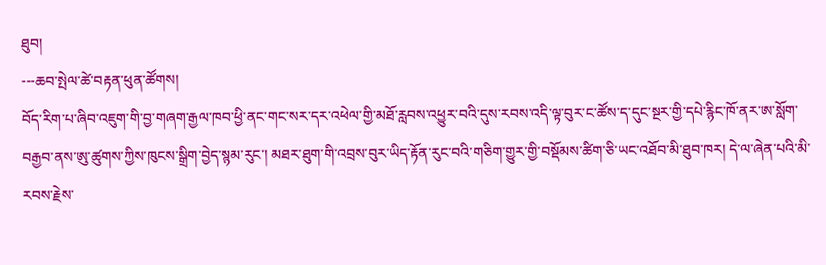ཐུབ།
---ཆབ་སྤེལ་ཚེ་བརྟན་ཕུན་ཚོགས།
བོད་རིག་པ་ཞིབ་འཇུག་གི་བྱ་གཞག་རྒྱལ་ཁབ་ཕྱི་ནང་གང་སར་དར་འཕེལ་གྱི་མཐོ་རླབས་འཕྱུར་བའི་དུས་རབས་འདི་ལྟ་བུར་ང་ཚོས་ད་དུང་སྔར་གྱི་དཔེ་རྙིང་ཁོ་ནར་ཨ་སློག་བརྒྱབ་ནས་ཨུ་ཚུགས་ཀྱིས་ཁུངས་སྒྲིག་བྱེད་སྙམ་རུང་། མཐར་ཐུག་གི་འབྲས་བུར་ཡིད་རྟོན་རུང་བའི་གཅིག་གྱུར་གྱི་བསྡོམས་ཚིག་ཅི་ཡང་འཐོབ་མི་ཐུབ་ཁར། དེ་ལ་ཞེན་པའི་མི་རབས་རྗེས་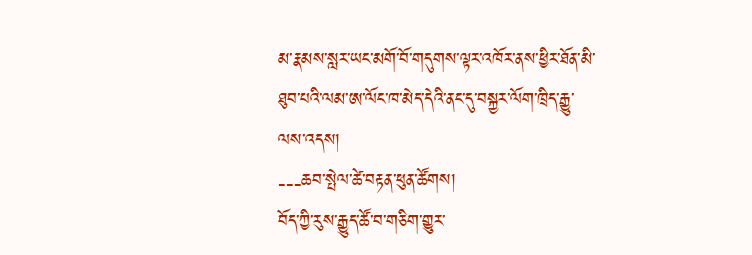མ་རྣམས་སླར་ཡང་མགོ་བོ་གདུགས་ལྟར་འཁོར་ནས་ཕྱིར་ཐོན་མི་ཐུབ་པའི་ལམ་ཨ་ལོང་ཁ་མེད་དེའི་ནང་དུ་བསྐྱར་ལོག་ཁྲིད་རྒྱུ་ལས་འདས།
---ཆབ་སྤེལ་ཚེ་བརྟན་ཕུན་ཚོགས།
བོད་ཀྱི་རུས་རྒྱུད་ཚོ་བ་གཅིག་གྱུར་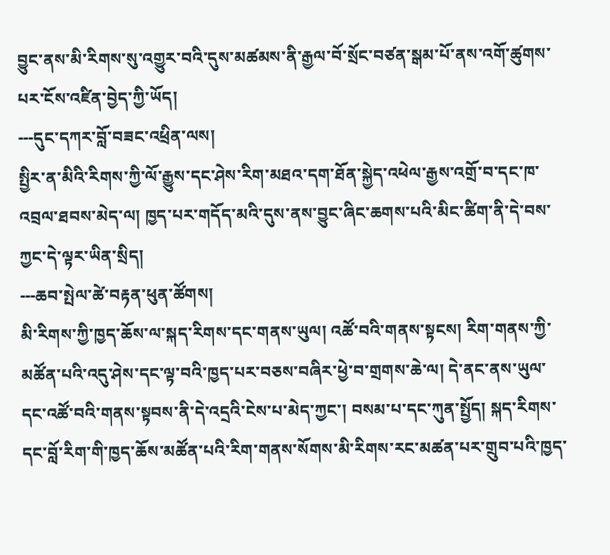བྱུང་ནས་མི་རིགས་སུ་འགྱུར་བའི་དུས་མཚམས་ནི་རྒྱལ་བོ་སྲོང་བཙན་སྒམ་པོ་ནས་འགོ་ཚུགས་པར་ངོས་འཛིན་བྱེད་ཀྱི་ཡོད།
---དུང་དཀར་བློ་བཟང་འཕྲིན་ལས།
སྤྱིར་ན་མིའི་རིགས་ཀྱི་ལོ་རྒྱུས་དང་ཤེས་རིག་མཐའ་དག་ཐོན་སྐྱེད་འཕེལ་རྒྱས་འགྲོ་བ་དང་ཁ་འབྲལ་ཐབས་མེད་ལ། ཁྱད་པར་གདོད་མའི་དུས་ནས་བྱུང་ཞིང་ཆགས་པའི་མིང་ཚིག་ནི་དེ་བས་ཀྱང་དེ་ལྟར་ཡིན་སྲིད།
---ཆབ་སྤེལ་ཚེ་བརྟན་ཕུན་ཚོགས།
མི་རིགས་ཀྱི་ཁྱད་ཆོས་ལ་སྐད་རིགས་དང་གནས་ཡུལ། འཚོ་བའི་གནས་སྟངས། རིག་གནས་ཀྱི་མཚོན་པའི་འདུ་ཤེས་དང་ལྟ་བའི་ཁྱད་པར་བཅས་བཞིར་ཕྱེ་བ་གྲགས་ཆེ་ལ། དེ་ནང་ནས་ཡུལ་དང་འཚོ་བའི་གནས་སྟབས་ནི་དེ་འདྲའི་ངེས་པ་མེད་ཀྱང་། བསམ་པ་དང་ཀུན་སྤྱོད། སྐད་རིགས་དང་བློ་རིག་གི་ཁྱད་ཆོས་མཚོན་པའི་རིག་གནས་སོགས་མི་རིགས་རང་མཚན་པར་གྲུབ་པའི་ཁྱད་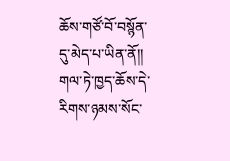ཆོས་གཙོ་བོ་བསྙོན་དུ་མེད་པ་ཡིན་ནོ།། གལ་ཏེ་ཁྱད་ཆོས་དེ་རིགས་ཉམས་སོང་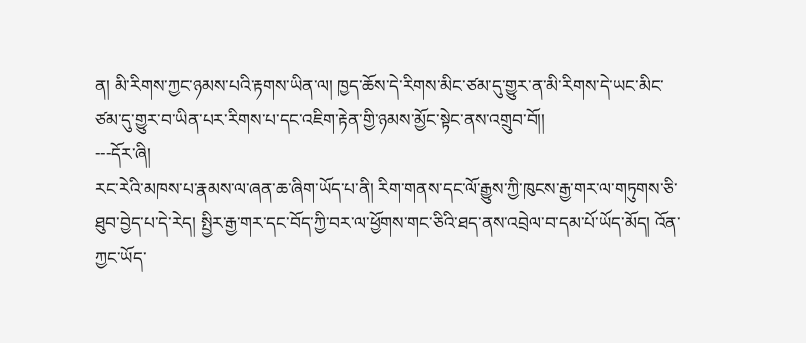ན། མི་རིགས་ཀྱང་ཉམས་པའི་རྟགས་ཡིན་ལ། ཁྱད་ཆོས་དེ་རིགས་མིང་ཙམ་དུ་གྱུར་ན་མི་རིགས་དེ་ཡང་མིང་ཙམ་དུ་གྱུར་བ་ཡིན་པར་རིགས་པ་དང་འཇིག་རྟེན་གྱི་ཉམས་མྱོང་སྟེང་ནས་འགྲུབ་བོ།།
---དོར་ཞི།
རང་རེའི་མཁས་པ་རྣམས་ལ་ཞན་ཆ་ཞིག་ཡོད་པ་ནི། རིག་གནས་དང་ལོ་རྒྱུས་ཀྱི་ཁུངས་རྒྱ་གར་ལ་གཏུགས་ཅི་ཐུབ་བྱེད་པ་དེ་རེད། སྤྱིར་རྒྱ་གར་དང་བོད་ཀྱི་བར་ལ་ཕྱོགས་གང་ཅིའི་ཐད་ནས་འབྲེལ་བ་དམ་པོ་ཡོད་མོད། འོན་ཀྱང་ཡོད་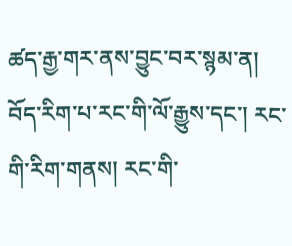ཚད་རྒྱ་གར་ནས་བྱུང་བར་སྙམ་ན། བོད་རིག་པ་རང་གི་ལོ་རྒྱུས་དང་། རང་གི་རིག་གནས། རང་གི་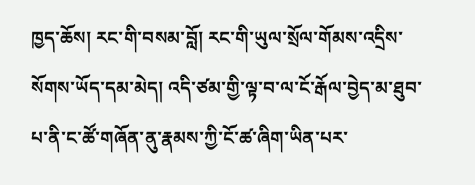ཁྱད་ཆོས། རང་གི་བསམ་བློ། རང་གི་ཡུལ་སྲོལ་གོམས་འདྲིས་སོགས་ཡོད་དམ་མེད། འདི་ཙམ་གྱི་ལྟ་བ་ལ་ངོ་རྒོལ་བྱེད་མ་ཐུབ་པ་ནི་ང་ཚོ་གཞོན་ནུ་རྣམས་ཀྱི་ངོ་ཚ་ཞིག་ཡིན་པར་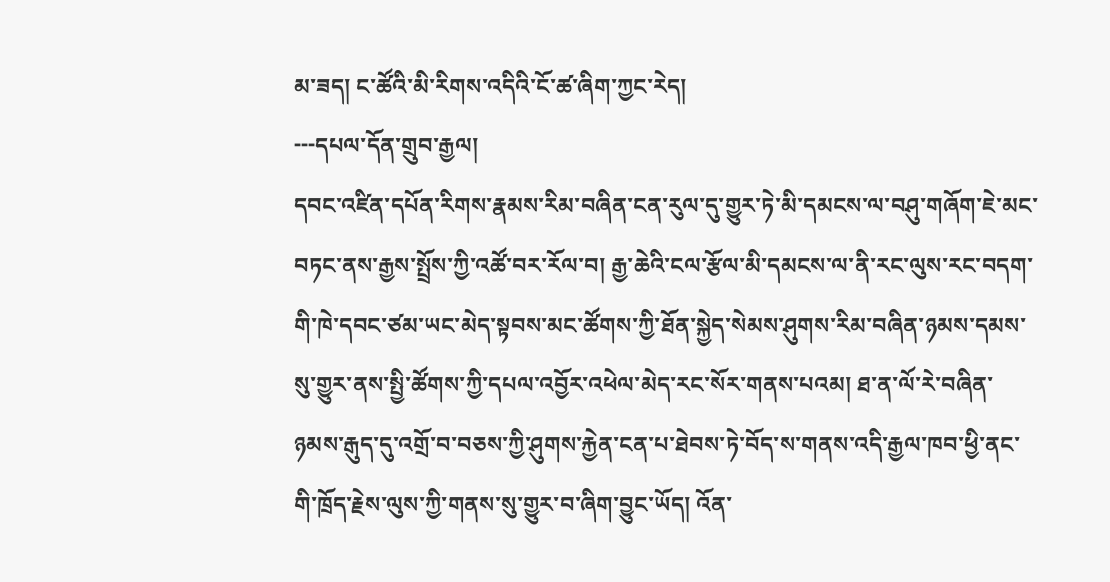མ་ཟད། ང་ཚོའི་མི་རིགས་འདིའི་ངོ་ཚ་ཞིག་ཀྱང་རེད།
---དཔལ་དོན་གྲུབ་རྒྱལ།
དབང་འཛིན་དཔོན་རིགས་རྣམས་རིམ་བཞིན་ངན་རུལ་དུ་གྱུར་ཏེ་མི་དམངས་ལ་བཤུ་གཞོག་ཇེ་མང་བཏང་ནས་རྒྱས་སྤྲོས་ཀྱི་འཚོ་བར་རོལ་བ། རྒྱ་ཆེའི་ངལ་རྩོལ་མི་དམངས་ལ་ནི་རང་ལུས་རང་བདག་གི་ཁེ་དབང་ཙམ་ཡང་མེད་སྟབས་མང་ཚོགས་ཀྱི་ཐོན་སྐྱེད་སེམས་ཤུགས་རིམ་བཞིན་ཉམས་དམས་སུ་གྱུར་ནས་སྤྱི་ཚོགས་ཀྱི་དཔལ་འབྱོར་འཕེལ་མེད་རང་སོར་གནས་པའམ། ཐ་ན་ལོ་རེ་བཞིན་ཉམས་རྒུད་དུ་འགྲོ་བ་བཅས་ཀྱི་ཤུགས་རྐྱེན་ངན་པ་ཐེབས་ཏེ་བོད་ས་གནས་འདི་རྒྱལ་ཁབ་ཕྱི་ནང་གི་ཁྲོད་རྗེས་ལུས་ཀྱི་གནས་སུ་གྱུར་བ་ཞིག་བྱུང་ཡོད། འོན་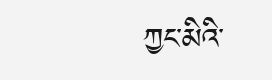ཀྱང་མིའི་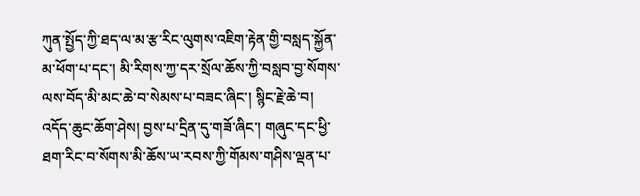ཀུན་སྤྱོད་ཀྱི་ཐད་ལ་མ་རྩ་རིང་ལུགས་འཇིག་རྟེན་གྱི་བསླད་སྐྱོན་མ་ཕོག་པ་དང་། མི་རིགས་ཀྱ་དར་སྲོལ་ཆོས་ཀྱི་བསླབ་བྱ་སོགས་ལས་བོད་མི་མང་ཆེ་བ་སེམས་པ་བཟང་ཞིང་། སྙིང་རྗེ་ཆེ་བ། འདོད་ཆུང་ཆོག་ཤེས། བྱས་པ་དྲིན་དུ་གཟོ་ཞིང་། གཞུང་དང་ཕྱི་ཐག་རིང་བ་སོགས་མི་ཆོས་ཡ་རབས་ཀྱི་གོམས་གཤིས་ལྡན་པ་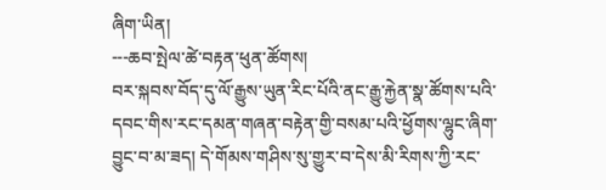ཞིག་ཡིན།
---ཆབ་སྤེལ་ཚེ་བརྟན་ཕུན་ཚོགས།
བར་སྐབས་བོད་དུ་ལོ་རྒྱུས་ཡུན་རིང་པོའི་ནང་རྒྱུ་རྐྱེན་སྣ་ཚོགས་པའི་དབང་གིས་རང་དམན་གཞན་བརྟེན་གྱི་བསམ་པའི་ཕྱོགས་ལྷུང་ཞིག་བྱུང་བ་མ་ཟད། དེ་གོམས་གཤིས་སུ་གྱུར་བ་དེས་མི་རིགས་ཀྱི་རང་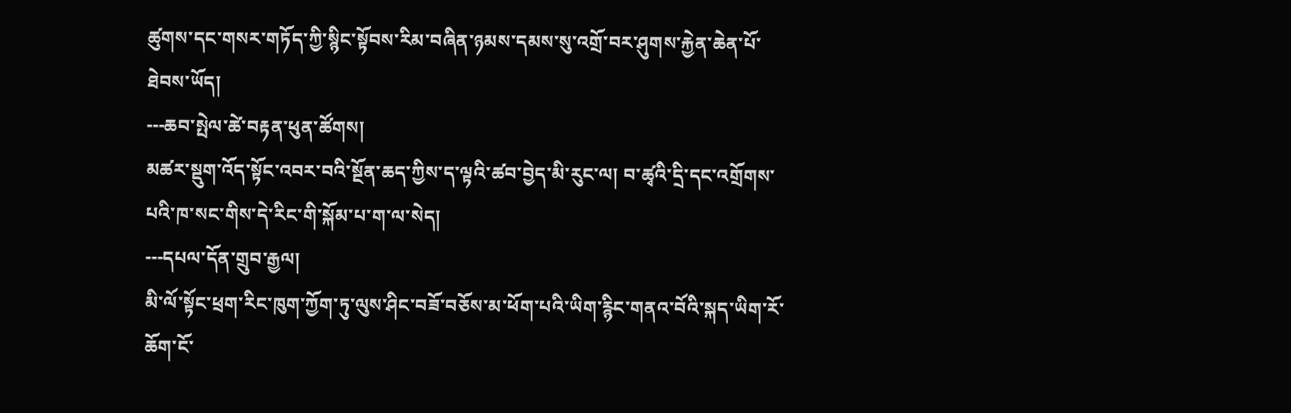ཚུགས་དང་གསར་གཏོད་ཀྱི་སྙིང་སྟོབས་རིམ་བཞིན་ཉམས་དམས་སུ་འགྲོ་བར་ཤུགས་རྐྱེན་ཆེན་པོ་ཐེབས་ཡོད།
---ཆབ་སྤེལ་ཚེ་བརྟན་ཕུན་ཚོགས།
མཚར་སྡུག་འོད་སྟོང་འབར་བའི་སྔོན་ཆད་ཀྱིས་ད་ལྟའི་ཚབ་བྱེད་མི་རུང་ལ། བ་ཚྭའི་དྲི་དང་འགྲོགས་པའི་ཁ་སང་གིས་དེ་རིང་གི་སྐོམ་པ་ག་ལ་སེད།
---དཔལ་དོན་གྲུབ་རྒྱལ།
མི་ལོ་སྟོང་ཕྲག་རིང་ཁུག་ཀྱོག་ཏུ་ལུས་ཤིང་བཟོ་བཅོས་མ་ཕོག་པའི་ཡིག་རྙིང་གནའ་བོའི་སྐད་ཡིག་རོ་ཆོག་ངོ་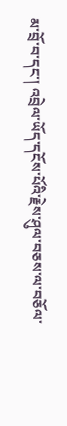མ་བྲོ་བ་དང་། འབྲེལ་ཡོད་དངོས་པོའི་རྗེས་ཤུལ་བཅས་ལ་བཅོལ་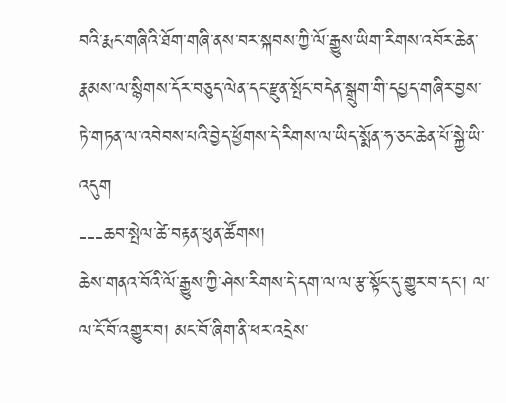བའི་རྨང་གཞིའི་ཐོག་གཞི་ནས་བར་སྐབས་ཀྱི་ལོ་རྒྱུས་ཡིག་རིགས་འབོར་ཆེན་རྣམས་ལ་སྙིགས་དོར་བཅུད་ལེན་དང་རྫུན་སྤོང་བདེན་སྒྲུག་གི་དཔྱད་གཞིར་བྱས་ཏེ་གཏན་ལ་འབེབས་པའི་བྱེད་ཕྱོགས་དེ་རིགས་ལ་ཡིད་སྨོན་ཧ་ཅང་ཆེན་པོ་སྐྱེ་ཡི་འདུག
---ཆབ་སྤེལ་ཚེ་བརྟན་ཕུན་ཚོགས།
ཆེས་གནའ་བོའི་ལོ་རྒྱུས་ཀྱི་ཤེས་རིགས་དེ་དག་ལ་ལ་རྩ་སྟོང་དུ་གྱུར་བ་དང་། ལ་ལ་ངོ་བོ་འགྱུར་བ། མང་བོ་ཞིག་ནི་ཕར་འདྲེས་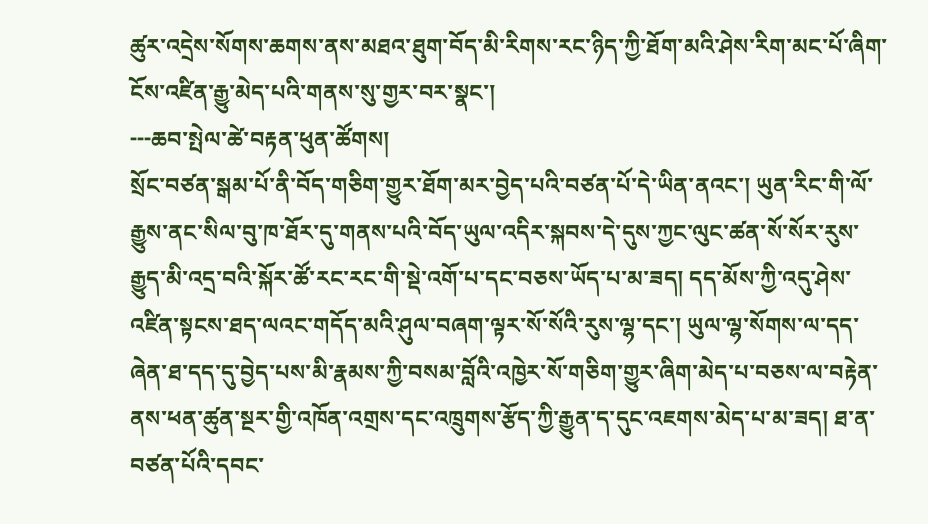ཚུར་འདྲེས་སོགས་ཆགས་ནས་མཐའ་ཐུག་བོད་མི་རིགས་རང་ཉིད་ཀྱི་ཐོག་མའི་ཤེས་རིག་མང་པོ་ཞིག་ངོས་འཛིན་རྒྱུ་མེད་པའི་གནས་སུ་གྱར་བར་སྣང་།
---ཆབ་སྤེལ་ཚེ་བརྟན་ཕུན་ཚོགས།
སྲོང་བཙན་སྒམ་པོ་ནི་བོད་གཅིག་གྱུར་ཐོག་མར་བྱེད་པའི་བཙན་པོ་དེ་ཡིན་ནའང་། ཡུན་རིང་གི་ལོ་རྒྱུས་ནང་སིལ་བུ་ཁ་ཐོར་དུ་གནས་པའི་བོད་ཡུལ་འདིར་སྐབས་དེ་དུས་ཀྱང་ལུང་ཚན་སོ་སོར་རུས་རྒྱུད་མི་འདྲ་བའི་སྐོར་ཚོ་རང་རང་གི་སྡེ་འགོ་པ་དང་བཅས་ཡོད་པ་མ་ཟད། དད་མོས་ཀྱི་འདུ་ཤེས་འཛིན་སྟངས་ཐད་ལའང་གདོད་མའི་ཤུལ་བཞག་ལྟར་སོ་སོའི་རུས་ལྷ་དང་། ཡུལ་ལྷ་སོགས་ལ་དད་ཞེན་ཐ་དད་དུ་བྱེད་པས་མི་རྣམས་ཀྱི་བསམ་བློའི་འཁྱེར་སོ་གཅིག་གྱུར་ཞིག་མེད་པ་བཅས་ལ་བརྟེན་ནས་ཕན་ཚུན་སྔར་གྱི་འཁོན་འགྲས་དང་འཁྲུགས་རྩོད་ཀྱི་རྒྱུན་ད་དུང་འཇགས་མེད་པ་མ་ཟད། ཐ་ན་བཙན་པོའི་དབང་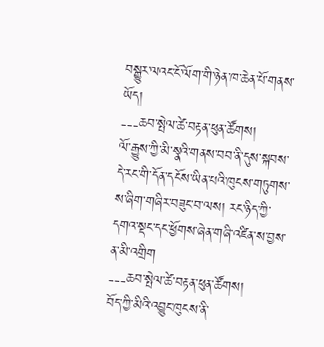བསྒྱུར་ལའང་ངོ་ལོག་གི་ཉེན་ཁ་ཆེན་པོ་གནས་ཡོད།
---ཆབ་སྤེལ་ཚེ་བརྟན་ཕུན་ཚོགས།
ལོ་རྒྱུས་ཀྱི་མི་སྣའི་གནས་བབ་ནི་དུས་སྐབས་དེ་རང་གི་དོན་དངོས་ཡིན་པའི་ཁུངས་གཏུགས་ས་ཞིག་གཞིར་བཟུང་བ་ལས། རང་ཉིད་ཀྱི་དགའ་སྡང་དང་ཕྱོགས་ཞེན་གཞི་འཛིན་ས་བྱས་ན་མི་འགྲིག
---ཆབ་སྤེལ་ཚེ་བརྟན་ཕུན་ཚོགས།
བོད་ཀྱི་མིའི་འབྱུང་ཁུངས་ནི་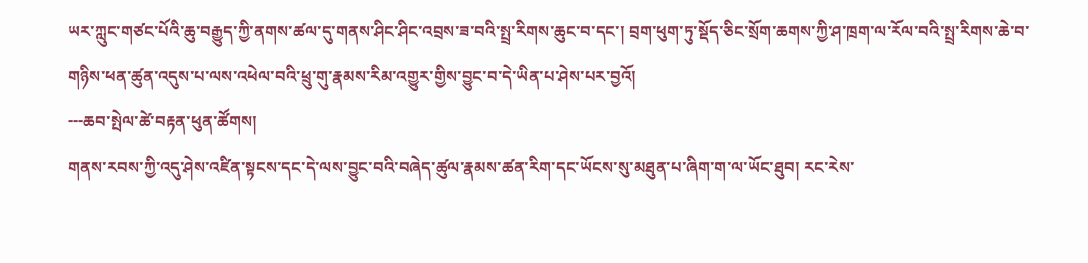ཡར་ཀླུང་གཙང་པོའི་ཆུ་བརྒྱུད་ཀྱི་ནགས་ཚལ་དུ་གནས་ཤིང་ཤིང་འབྲས་ཟ་བའི་སྤྲ་རིགས་ཆུང་བ་དང་། བྲག་ཕུག་ཏུ་སྡོད་ཅིང་སྲོག་ཆགས་ཀྱི་ཤ་ཁྲག་ལ་རོལ་བའི་སྤྲ་རིགས་ཆེ་བ་གཉིས་ཕན་ཚུན་འདུས་པ་ལས་འཕེལ་བའི་ཕྲུ་གུ་རྣམས་རིམ་འགྱུར་གྱིས་བྱུང་བ་དེ་ཡིན་པ་ཤེས་པར་བྱའོ།
---ཆབ་སྤེལ་ཚེ་བརྟན་ཕུན་ཚོགས།
གནས་རབས་ཀྱི་འདུ་ཤེས་འཛིན་སྟངས་དང་དེ་ལས་བྱུང་བའི་བཞེད་ཚུལ་རྣམས་ཚན་རིག་དང་ཡོངས་སུ་མཐུན་པ་ཞིག་ག་ལ་ཡོང་ཐུབ། རང་རེས་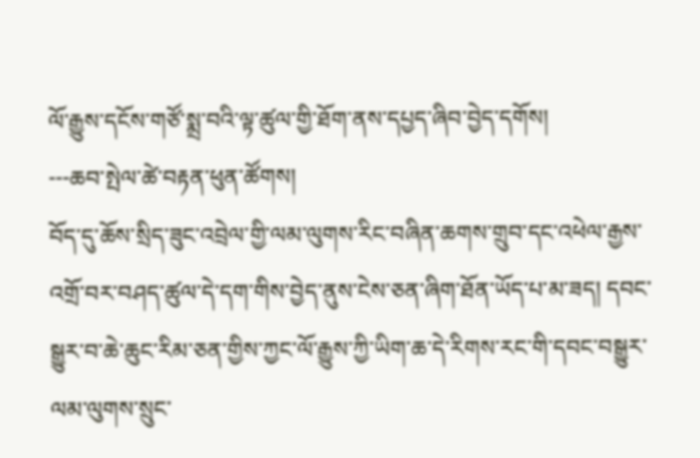ལོ་རྒྱུས་དངོས་གཙོ་སྨྲ་བའི་ལྟ་ཚུལ་གྱི་ཐོག་ནས་དཔྱད་ཞིབ་བྱེད་དགོས།
---ཆབ་སྤེལ་ཚེ་བརྟན་ཕུན་ཚོགས།
བོད་དུ་ཆོས་སྲིད་ཟུང་འབྲེལ་གྱི་ལམ་ལུགས་རིང་བཞིན་ཆགས་གྲུབ་དང་འཕེལ་རྒྱས་འགྲོ་བར་བཤད་ཚུལ་དེ་དག་གིས་བྱེད་ནུས་ངེས་ཅན་ཞིག་ཐོན་ཡོད་པ་མ་ཟད། དབང་སྒྱུར་བ་ཆེ་ཆུང་རིམ་ཅན་གྱིས་ཀྱང་ལོ་རྒྱུས་ཀྱི་ཡིག་ཆ་དེ་རིགས་རང་གི་དབང་བསྒྱུར་ལམ་ལུགས་སྲུང་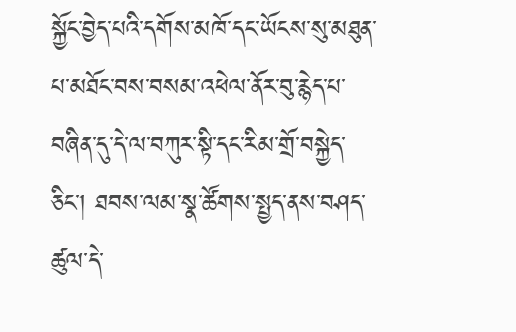སྐྱོང་བྱེད་པའི་དགོས་མཁོ་དང་ཡོངས་སུ་མཐུན་པ་མཐོང་བས་བསམ་འཕེལ་ནོར་བུ་རྙེད་པ་བཞིན་དུ་དེ་ལ་བཀུར་སྟི་དང་རིམ་གྲོ་བསྐྱེད་ཅིང་། ཐབས་ལམ་སྣ་ཚོགས་སྤྱད་ནས་བཤད་ཚུལ་དེ་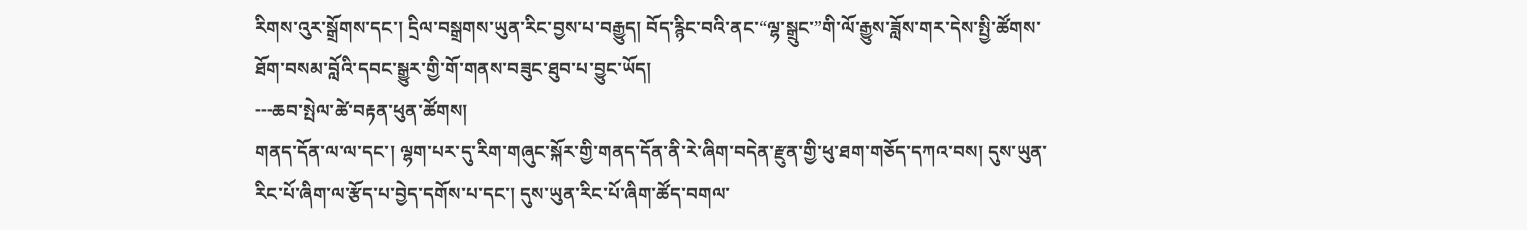རིགས་འུར་སྒྲོགས་དང་། དྲིལ་བསྒྲགས་ཡུན་རིང་བྱས་པ་བརྒྱུད། བོད་རྙིང་བའི་ནང་“ལྷ་སྒྲུང་”གི་ལོ་རྒྱུས་ཟློས་གར་དེས་སྤྱི་ཚོགས་ཐོག་བསམ་བློའི་དབང་སྒྱུར་གྱི་གོ་གནས་བཟུང་ཐུབ་པ་བྱུང་ཡོད།
---ཆབ་སྤེལ་ཚེ་བརྟན་ཕུན་ཚོགས།
གནད་དོན་ལ་ལ་དང་། ལྷག་པར་དུ་རིག་གཞུང་སྐོར་གྱི་གནད་དོན་ནི་རེ་ཞིག་བདེན་རྫུན་གྱི་ཕུ་ཐག་གཅོད་དཀའ་བས། དུས་ཡུན་རིང་པོ་ཞིག་ལ་རྩོད་པ་བྱེད་དགོས་པ་དང་། དུས་ཡུན་རིང་པོ་ཞིག་ཚོད་བགལ་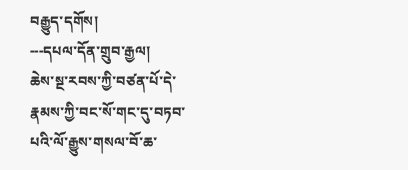བརྒྱུད་དགོས།
---དཔལ་དོན་གྲུབ་རྒྱལ།
ཆེས་སྔ་རབས་ཀྱི་བཙན་པོ་དེ་རྣམས་ཀྱི་བང་སོ་གང་དུ་བཏབ་པའི་ལོ་རྒྱུས་གསལ་བོ་ཆ་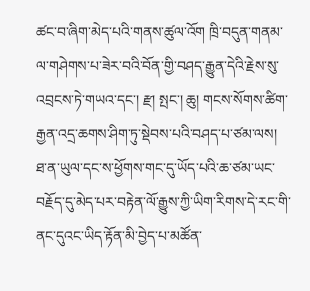ཚང་བ་ཞིག་མེད་པའི་གནས་ཚུལ་འོག ཁྲི་བདུན་གནམ་ལ་གཤེགས་པ་ཟེར་བའི་བོན་གྱི་བཤད་རྒྱུན་དེའི་རྗེས་སུ་འབྲངས་ཏེ་གཡའ་དང་། རྫ། སྤང་། ཆུ། གངས་སོགས་ཚིག་རྒྱན་འདྲ་ཆགས་ཤིག་ཏུ་སྡེབས་པའི་བཤད་པ་ཙམ་ལས། ཐ་ན་ཡུལ་དང་ས་ཕྱོགས་གང་དུ་ཡོད་པའི་ཆ་ཙམ་ཡང་བརྗོད་དུ་མེད་པར་བརྟེན་ལོ་རྒྱུས་ཀྱི་ཡིག་རིགས་དེ་རང་གི་ནང་དུའང་ཡིད་རྟོན་མི་བྱེད་པ་མཚོན་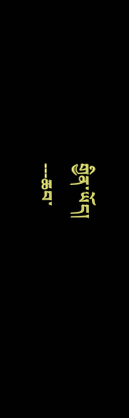གྱིན་ཡོད།
---ཆབ་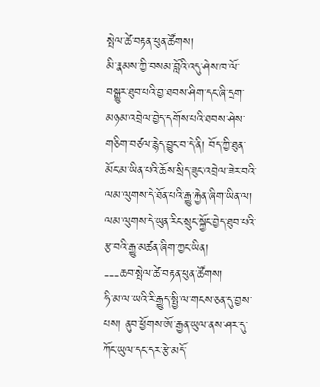སྤེལ་ཚེ་བརྟན་ཕུན་ཚོགས།
མི་རྣམས་ཀྱི་བསམ་བློའི་འདུ་ཤེས་ཁ་ལོ་བསྒྱུར་ཐུབ་པའི་བྱ་ཐབས་ཤིག་དང་ཞི་དྲག་མཉམ་འབྲེལ་བྱེད་དགོས་པའི་ཐབས་ཤེས་གཅིག་བཙལ་རྙེད་བྱུང་བ་དེ་ནི། བོད་ཀྱི་ཐུན་མོང་མ་ཡིན་པའི་ཆོས་སྲིད་ཟུང་འབྲེལ་ཟེར་བའི་ལམ་ལུགས་དེ་ཐོན་པའི་རྒྱུ་རྐྱེན་ཞིག་ཡིན་ལ། ལམ་ལུགས་དེ་ཡུན་རིང་སྲུང་སྐྱོང་བྱེད་ཐུབ་པའི་རྩ་བའི་རྒྱུ་མཚན་ཞིག་ཀྱང་ཡིན།
---ཆབ་སྤེལ་ཚེ་བརྟན་ཕུན་ཚོགས།
ཧི་མ་ལ་ཡའི་རི་རྒྱུད་སྤྱི་ལ་གངས་ཅན་དུ་བྱས་པས། ནུབ་ཕྱོགས་ཨོ་རྒྱན་ཡུལ་ནས་ཤར་དུ་ཀོང་ཡུལ་དང་དར་རྩེ་མདོ་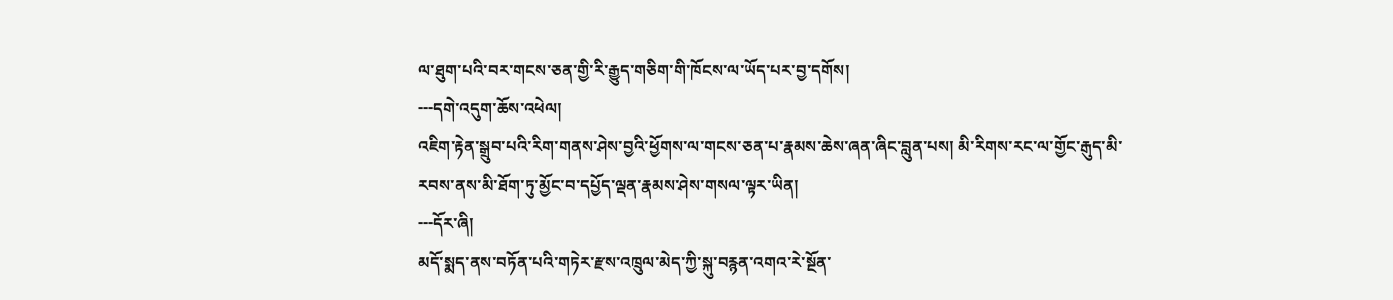ལ་ཐུག་པའི་བར་གངས་ཅན་གྱི་རི་རྒྱུད་གཅིག་གི་ཁོངས་ལ་ཡོད་པར་བྱ་དགོས།
---དགེ་འདུག་ཆོས་འཕེལ།
འཇིག་རྟེན་སྒྲུབ་པའི་རིག་གནས་ཤེས་བྱའི་ཕྱོགས་ལ་གངས་ཅན་པ་རྣམས་ཆེས་ཞན་ཞིང་བླུན་པས། མི་རིགས་རང་ལ་གྱོང་རྒུད་མི་རབས་ནས་མི་ཐོག་ཏུ་མྱོང་བ་དཔྱོད་ལྡན་རྣམས་ཤེས་གསལ་ལྟར་ཡིན།
---དོར་ཞི།
མདོ་སྨད་ནས་བཏོན་པའི་གཏེར་རྫས་འཁྲུལ་མེད་ཀྱི་སྐུ་བརྙན་འགའ་རེ་སྔོན་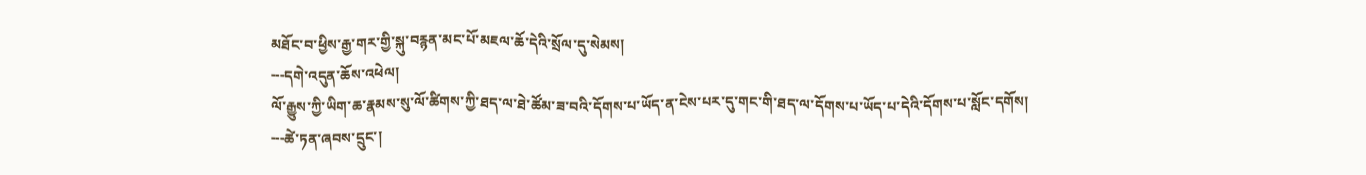མཐོང་བ་ཕྱིས་རྒྱ་གར་གྱི་སྐུ་བརྙན་མང་པོ་མཇལ་ཆོ་དེའི་སྲོལ་དུ་སེམས།
---དགེ་འདུན་ཆོས་འཕེལ།
ལོ་རྒྱུས་ཀྱི་ཡིག་ཆ་རྣམས་སུ་ལོ་ཚིགས་ཀྱི་ཐད་ལ་ཐེ་ཚོམ་ཟ་བའི་དོགས་པ་ཡོད་ན་ངེས་པར་དུ་གང་གི་ཐད་ལ་དོགས་པ་ཡོད་པ་དེའི་དོགས་པ་སློང་དགོས།
---ཚེ་ཏན་ཞབས་དྲུང་།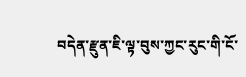བདེན་རྫུན་ཇི་ལྟ་བུས་ཀྱང་རུང་གི་ངོ་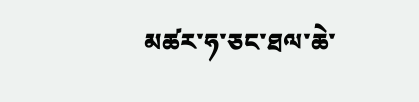མཚར་ཧ་ཅང་ཐལ་ཆེ་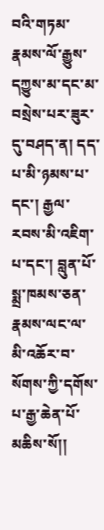བའི་གཏམ་རྣམས་ལོ་རྒྱུས་དཀྱུས་མ་དང་མ་བསྲེས་པར་ཟུར་དུ་བཤད་ན། དད་པ་མི་ཉམས་པ་དང་། རྒྱལ་རབས་མི་འཇིག་པ་དང་། བླུན་པོ་སྨྲ་ཁམས་ཅན་རྣམས་ལང་ལ་མི་འཆོར་བ་སོགས་ཀྱི་དགོས་པ་རྒྱ་ཆེན་པོ་མཆིས་སོ།།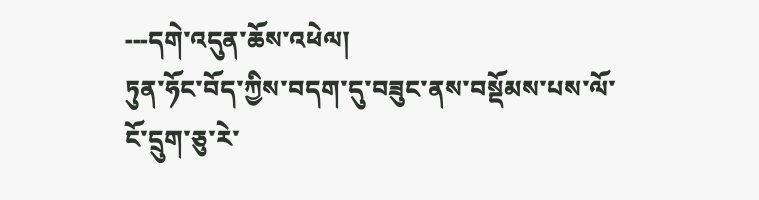---དགེ་འདུན་ཆོས་འཕེལ།
ཏུན་ཧོང་བོད་ཀྱིས་བདག་དུ་བཟུང་ནས་བསྡོམས་པས་ལོ་ངོ་དྲུག་ཅུ་རེ་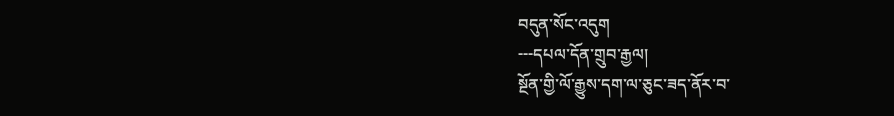བདུན་སོང་འདུག
---དཔལ་དོན་གྲུབ་རྒྱལ།
སྔོན་གྱི་ལོ་རྒྱུས་དག་ལ་ཅུང་ཟད་ནོར་བ་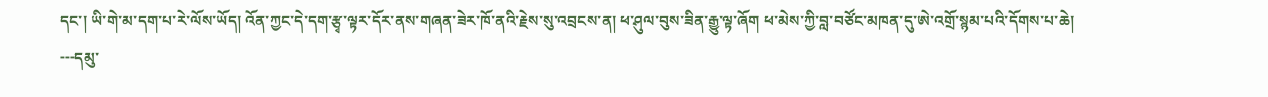དང་། ཡི་གེ་མ་དག་པ་རེ་ལོས་ཡོད། འོན་ཀྱང་དེ་དག་རྩྭ་ལྟར་དོར་ནས་གཞན་ཟེར་ཁོ་ནའི་རྗེས་སུ་འབྲངས་ན། ཕ་ཤུལ་བུས་ཟིན་རྒྱུ་ལྟ་ཞོག ཕ་མེས་ཀྱི་བླ་བཙོང་མཁན་དུ་ཨེ་འགྲོ་སྙམ་པའི་དོགས་པ་ཆེ།
---དམུ་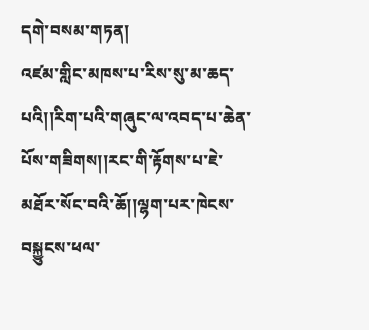དགེ་བསམ་གཏན།
འཛམ་གླིང་མཁས་པ་རིས་སུ་མ་ཆད་པའི།།རིག་པའི་གཞུང་ལ་འབད་པ་ཆེན་པོས་གཟིགས།།རང་གི་རྟོགས་པ་ཇེ་མཐོར་སོང་བའི་ཆོ།།ལྷག་པར་ཁེངས་བསྐྱུངས་ཕལ་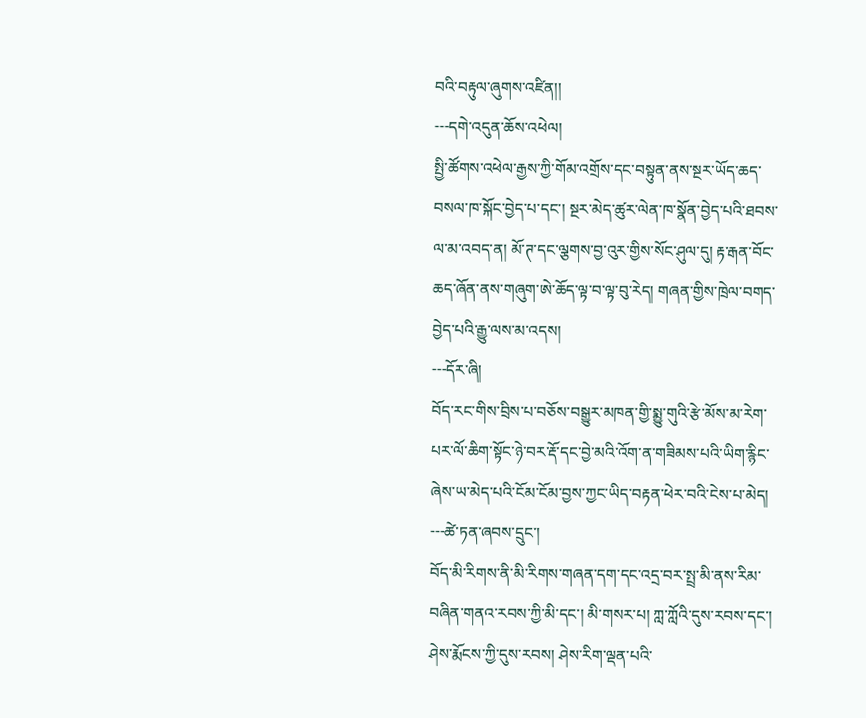བའི་བརྟུལ་ཞུགས་འཛིན།།
---དགེ་འདུན་ཆོས་འཕེལ།
སྤྱི་ཚོགས་འཕེལ་རྒྱས་ཀྱི་གོམ་འགྲོས་དང་བསྟུན་ནས་སྔར་ཡོད་ཆད་བསལ་ཁ་སྐོང་བྱེད་པ་དང་། སྔར་མེད་ཚུར་ལེན་ཁ་སྣོན་བྱེད་པའི་ཐབས་ལ་མ་འབད་ན། མོ་ཊ་དང་ལྕགས་བྱ་འུར་གྱིས་སོང་ཤུལ་དུ། རྟ་རྒན་བོང་ཆད་ཞོན་ནས་གཞུག་ཨེ་ཆོད་ལྟ་བ་ལྟ་བུ་རེད། གཞན་གྱིས་ཁྲེལ་བགད་བྱེད་པའི་རྒྱུ་ལས་མ་འདས།
---དོར་ཞི།
བོད་རང་གིས་བྲིས་པ་བཅོས་བསྒྱུར་མཁན་གྱི་སྨྱུ་གུའི་རྩེ་མོས་མ་རེག་པར་ལོ་ཆིག་སྟོང་ཉེ་བར་རྡོ་དང་བྱེ་མའི་འོག་ན་གཟིམས་པའི་ཡིག་རྙིང་ཞེས་ཡ་མེད་པའི་ངོམ་ངོམ་བྱས་ཀྱང་ཡིད་བརྟན་ཕེར་བའི་ངེས་པ་མེད།
---ཚེ་ཏན་ཞབས་དྲུང་།
བོད་མི་རིགས་ནི་མི་རིགས་གཞན་དག་དང་འདྲ་བར་སྤྲ་མི་ནས་རིམ་བཞིན་གནའ་རབས་ཀྱི་མི་དང་། མི་གསར་པ། ཀླ་ཀློའི་དུས་རབས་དང་། ཤེས་རྨོངས་ཀྱི་དུས་རབས། ཤེས་རིག་ལྡན་པའི་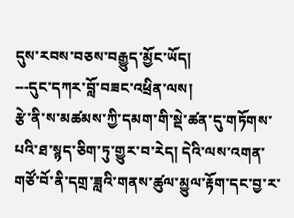དུས་རབས་བཅས་བརྒྱུད་མྱོང་ཡོད།
---དུང་དཀར་བློ་བཟང་འཕྲིན་ལས།
རྩེ་ནི་ས་མཚམས་ཀྱི་དམག་གི་སྡེ་ཚན་དུ་གཏོགས་པའི་ཐ་སྙད་ཅིག་ཏུ་གྱུར་བ་རེད། དེའི་ལས་འགན་གཙོ་བོ་ནི་དགྲ་ཟླའི་གནས་ཚུལ་མྱུལ་རྟོག་དང་བྱ་ར་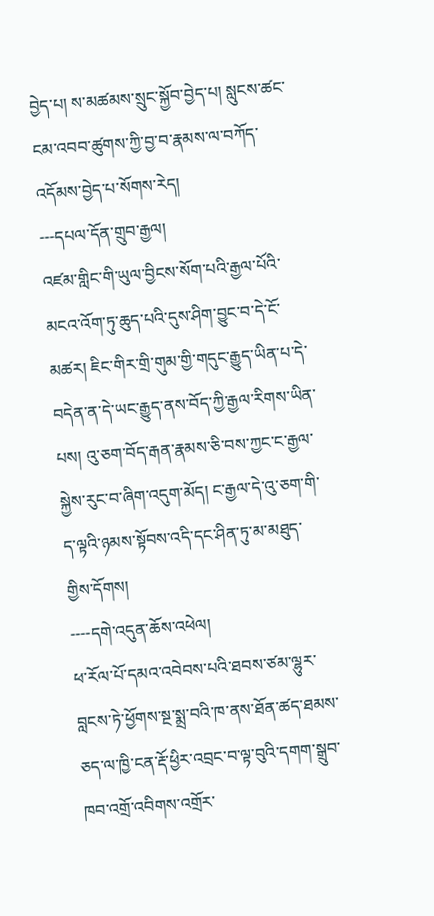བྱེད་པ། ས་མཚམས་སྲུང་སྐྱོབ་བྱེད་པ། སླུངས་ཚང་ངམ་འབབ་ཚུགས་ཀྱི་བྱ་བ་རྣམས་ལ་བཀོད་འདོམས་བྱེད་པ་སོགས་རེད།
---དཔལ་དོན་གྲུབ་རྒྱལ།
འཛམ་གླིང་གི་ཡུལ་བྱིངས་སོག་པའི་རྒྱལ་པོའི་མངའ་འོག་ཏུ་ཆུད་པའི་དུས་ཤིག་བྱུང་བ་དེ་ངོ་མཚར། ཇིང་གིར་གྲི་གུམ་གྱི་གདུང་རྒྱུད་ཡིན་པ་དེ་བདེན་ན་དེ་ཡང་རྒྱུད་ནས་བོད་ཀྱི་རྒྱལ་རིགས་ཡིན་པས། འུ་ཅག་བོད་རྒན་རྣམས་ཅི་བས་ཀྱང་ང་རྒྱལ་སྐྱེས་རུང་བ་ཞིག་འདུག་མོད། ང་རྒྱལ་དེ་འུ་ཅག་གི་ད་ལྟའི་ཉམས་སྟོབས་འདི་དང་ཤིན་ཏུ་མ་མཐུད་གྱིས་དོགས།
----དགེ་འདུན་ཆོས་འཕེལ།
ཕ་རོལ་པོ་དམའ་འབེབས་པའི་ཐབས་ཙམ་ལྷུར་བླངས་ཏེ་ཕྱོགས་སྔ་སྨྲ་བའི་ཁ་ནས་ཐོན་ཚད་ཐམས་ཅད་ལ་ཁྱི་ངན་རྡོ་ཕྱིར་འབྲང་བ་ལྟ་བུའི་དགག་སྒྲུབ་ཁབ་འགྲོ་འབིགས་འགྲོར་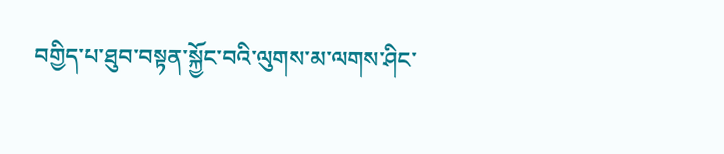བགྱིད་པ་ཐུབ་བསྟན་སྐྱོང་བའི་ལུགས་མ་ལགས་ཤིང་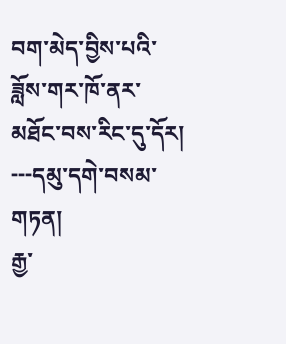བག་མེད་བྱིས་པའི་ཟློས་གར་ཁོ་ནར་མཐོང་བས་རིང་དུ་དོར།
---དམུ་དགེ་བསམ་གཏན།
རྒྱ་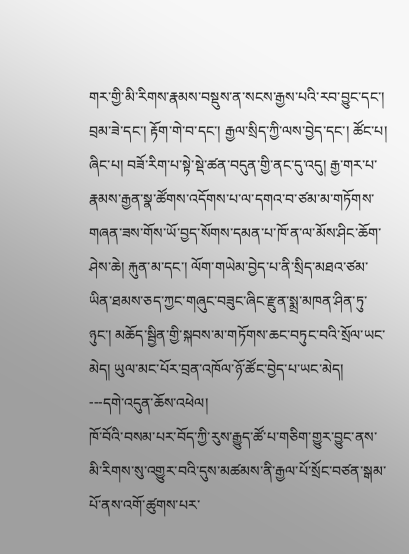གར་གྱི་མི་རིགས་རྣམས་བསྡུས་ན་སངས་རྒྱས་པའི་རབ་བྱུང་དང་། བྲམ་ཟེ་དང་། རྟོག་གེ་བ་དང་། རྒྱལ་སྲིད་ཀྱི་ལས་བྱེད་དང་། ཚོང་པ། ཞིང་པ། བཟོ་རིག་པ་སྟེ་སྡེ་ཚན་བདུན་གྱི་ནང་དུ་འདུ། རྒྱ་གར་པ་རྣམས་རྒྱན་སྣ་ཚོགས་འདོགས་པ་ལ་དགའ་བ་ཙམ་མ་གཏོགས་གཞན་ཟས་གོས་ཡོ་བྱད་སོགས་དམན་པ་ཁོ་ན་ལ་མོས་ཤིང་ཆོག་ཤེས་ཆེ། རྐུན་མ་དང་། ལོག་གཡེམ་བྱེད་པ་ནི་སྲིད་མཐའ་ཙམ་ཡིན་ཐམས་ཅད་ཀྱང་གཞུང་བཟུང་ཞིང་རྫུན་སྨྲ་མཁན་ཤིན་ཏུ་ཉུང་། མཆོད་སྦྱིན་གྱི་སྐབས་མ་གཏོགས་ཆང་བཏུང་བའི་སྲོལ་ཡང་མེད། ཡུལ་མང་པོར་བྲན་འཁོལ་ཉོ་ཚོང་བྱེད་པ་ཡང་མེད།
---དགེ་འདུན་ཆོས་འཕེལ།
ཁོ་བོའི་བསམ་པར་བོད་ཀྱི་རུས་རྒྱུད་ཚོ་པ་གཅིག་གྱུར་བྱུང་ནས་མི་རིགས་སུ་འགྱུར་བའི་དུས་མཚམས་ནི་རྒྱལ་པོ་སྲོང་བཙན་སྒམ་པོ་ནས་འགོ་ཚུགས་པར་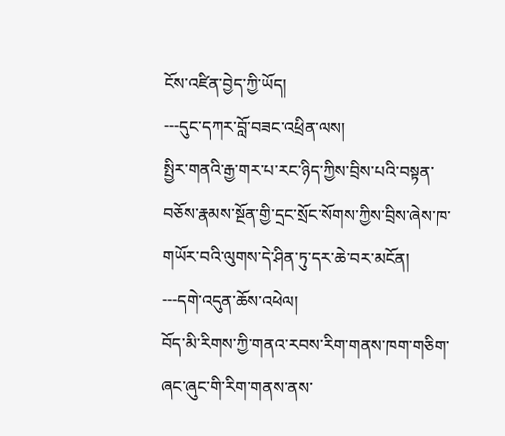ངོས་འཛིན་བྱེད་ཀྱི་ཡོད།
---དུང་དཀར་བློ་བཟང་འཕྲིན་ལས།
སྤྱིར་གནའི་རྒྱ་གར་པ་རང་ཉིད་ཀྱིས་བྲིས་པའི་བསྟན་བཅོས་རྣམས་སྔོན་གྱི་དྲང་སྲོང་སོགས་ཀྱིས་བྲིས་ཞེས་ཁ་གཡོར་བའི་ལུགས་དེ་ཤིན་ཏུ་དར་ཆེ་བར་མངོན།
---དགེ་འདུན་ཆོས་འཕེལ།
བོད་མི་རིགས་ཀྱི་གནའ་རབས་རིག་གནས་ཁག་གཅིག་ཞང་ཞུང་གི་རིག་གནས་ནས་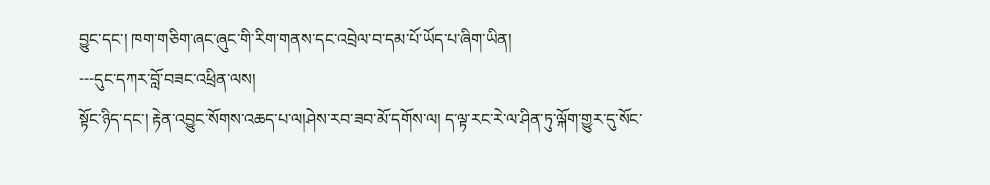བྱུང་དང་། ཁག་གཅིག་ཞང་ཞུང་གི་རིག་གནས་དང་འབྲེལ་བ་དམ་པོ་ཡོད་པ་ཞིག་ཡིན།
---དུང་དཀར་བློ་བཟང་འཕྲིན་ལས།
སྟོང་ཉིད་དང་། རྟེན་འབྱུང་སོགས་འཆད་པ་ལ།ཤེས་རབ་ཟབ་མོ་དགོས་ལ། ད་ལྟ་རང་རེ་ལ་ཤིན་ཏུ་ལྐོག་གྱུར་དུ་སོང་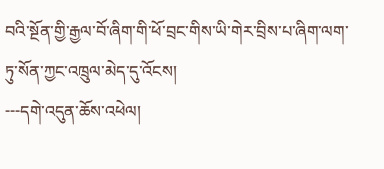བའི་སྔོན་གྱི་རྒྱལ་བོ་ཞིག་གི་ཕོ་བྲང་གིས་ཡི་གེར་བྲིས་པ་ཞིག་ལག་ཏུ་སོན་ཀྱང་འཁྲུལ་མེད་དུ་འོངས།
---དགེ་འདུན་ཆོས་འཕེལ།